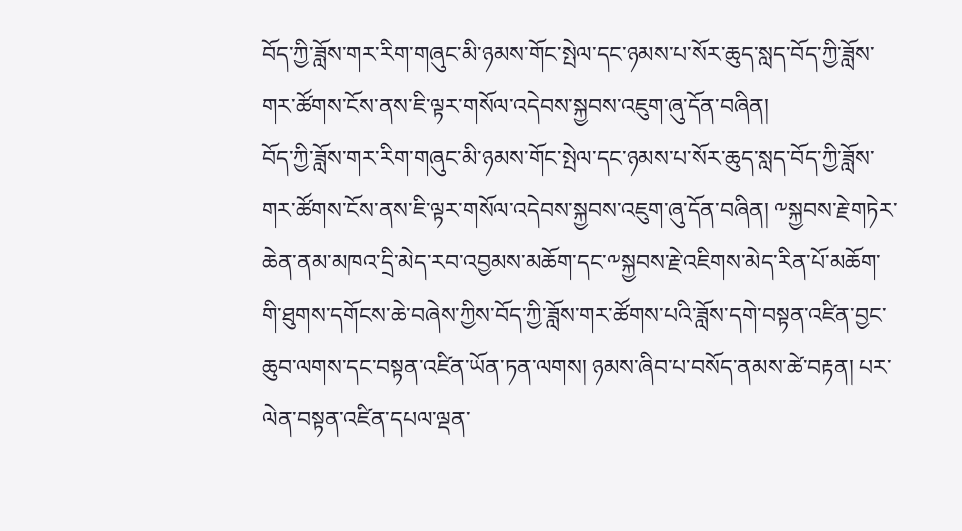བོད་ཀྱི་ཟློས་གར་རིག་གཞུང་མི་ཉམས་གོང་སྤེལ་དང་ཉམས་པ་སོར་ཆུད་སླད་བོད་ཀྱི་ཟློས་གར་ཚོགས་ངོས་ནས་ཇི་ལྟར་གསོལ་འདེབས་སྐྱབས་འཇུག་ཞུ་དོན་བཞིན།
བོད་ཀྱི་ཟློས་གར་རིག་གཞུང་མི་ཉམས་གོང་སྤེལ་དང་ཉམས་པ་སོར་ཆུད་སླད་བོད་ཀྱི་ཟློས་གར་ཚོགས་ངོས་ནས་ཇི་ལྟར་གསོལ་འདེབས་སྐྱབས་འཇུག་ཞུ་དོན་བཞིན། ༸སྐྱབས་རྗེ་གཏེར་ཆེན་ནམ་མཁའ་དྲི་མེད་རབ་འབྱམས་མཆོག་དང་༸སྐྱབས་རྗེ་འཇིགས་མེད་རིན་པོ་མཆོག་གི་ཐུགས་དགོངས་ཆེ་བཞེས་ཀྱིས་བོད་ཀྱི་ཟློས་གར་ཚོགས་པའི་ཟློས་དགེ་བསྟན་འཛིན་བྱང་ཆུབ་ལགས་དང་བསྟན་འཛིན་ཡོན་ཏན་ལགས། ཉམས་ཞིབ་པ་བསོད་ནམས་ཚེ་བརྟན། པར་ལེན་བསྟན་འཛིན་དཔལ་ལྡན་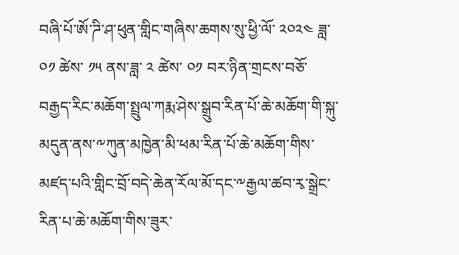བཞི་པོ་ཨོ་ཌི་ཤ་ཕུན་གླིང་གཞིས་ཆགས་སུ་ཕྱི་ལོ་ ༢༠༢༤ ཟླ་ ༠༡ ཚེས་ ༡༥ ནས་ཟླ་ ༢ ཚེས་ ༠༡ བར་ཉིན་གྲངས་བཅོ་བརྒྱད་རིང་མཆོག་སྤྲུལ་ཀརྨ་ཤེས་སྒྲུབ་རིན་པོ་ཆེ་མཆོག་གི་སྐུ་མདུན་ནས་༸ཀུན་མཁྱེན་མི་ཕམ་རིན་པོ་ཆེ་མཆོག་གིས་མཛད་པའི་གླིང་བྲོ་བདེ་ཆེན་རོལ་མོ་དང་༸རྒྱལ་ཚབ་རྭ་སྒྲེང་རིན་པ་ཆེ་མཆོག་གིས་ཟུར་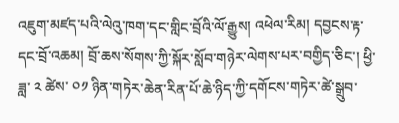འཇུག་མཛད་པའི་ལེའུ་ཁག་དང་གླིང་བྲོའི་ལོ་རྒྱུས། འཕེལ་རིམ། དབྱངས་རྟ་དང་བྲོ་འཆམ། བྲོ་ཆས་སོགས་ཀྱི་སྐོར་སློབ་གཉེར་ལེགས་པར་བགྱིད་ཅིང་། ཕྱི་ཟླ་ ༢ ཚེས་ ༠༡ ཉིན་གཏེར་ཆེན་རིན་པོ་ཆེ་ཉིད་ཀྱི་དགོངས་གཏེར་ཚེ་སྒྲུབ་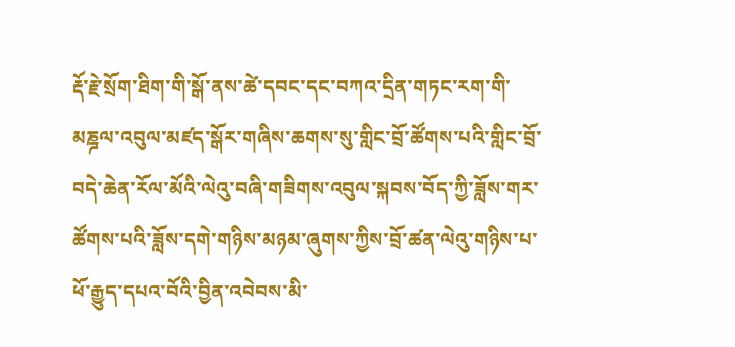རྡོ་རྗེ་སྲོག་ཐིག་གི་སྒོ་ནས་ཚེ་དབང་དང་བཀའ་དྲིན་གཏང་རག་གི་མཎྜལ་འབུལ་མཛད་སྒོར་གཞིས་ཆགས་སུ་གླིང་བྲོ་ཚོགས་པའི་གླིང་བྲོ་བདེ་ཆེན་རོལ་མོའི་ལེའུ་བཞི་གཟིགས་འབུལ་སྐབས་བོད་ཀྱི་ཟློས་གར་ཚོགས་པའི་ཟློས་དགེ་གཉིས་མཉམ་ཞུགས་ཀྱིས་བྲོ་ཚན་ལེའུ་གཉིས་པ་ཕོ་རྒྱུད་དཔའ་བོའི་བྱིན་འབེབས་མི་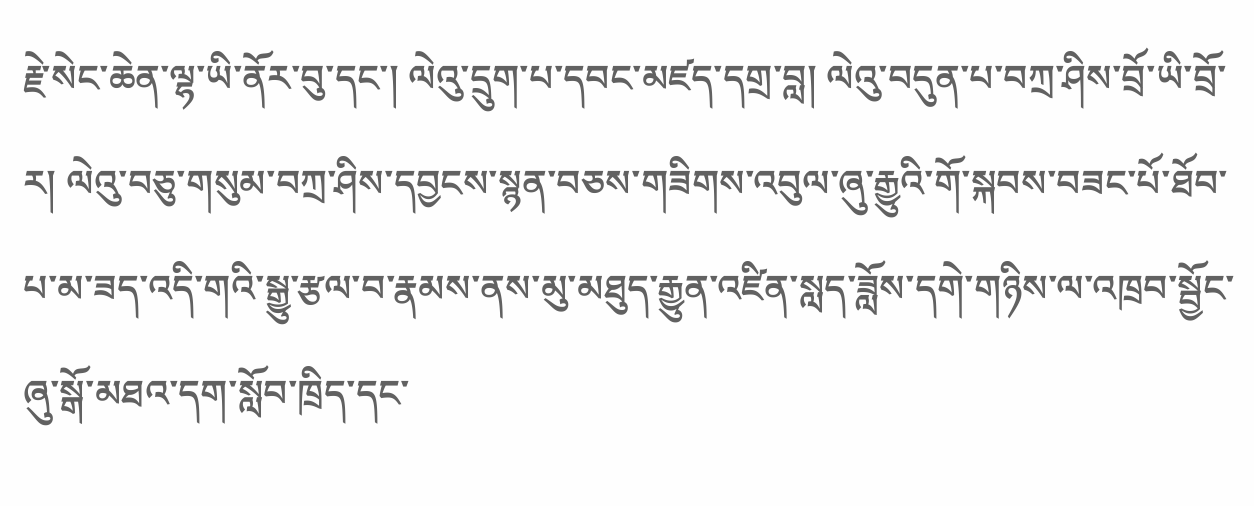རྗེ་སེང་ཆེན་ལྷ་ཡི་ནོར་བུ་དང་། ལེའུ་དྲུག་པ་དབང་མཛད་དགྲ་བླ། ལེའུ་བདུན་པ་བཀྲ་ཤིས་བྲོ་ཡི་བྲོ་ར། ལེའུ་བཅུ་གསུམ་བཀྲ་ཤིས་དབྱངས་སྙན་བཅས་གཟིགས་འབུལ་ཞུ་རྒྱུའི་གོ་སྐབས་བཟང་པོ་ཐོབ་པ་མ་ཟད་འདི་གའི་སྒྱུ་རྩལ་བ་རྣམས་ནས་མུ་མཐུད་རྒྱུན་འཛིན་སླད་ཟློས་དགེ་གཉིས་ལ་འཁྲབ་སྦྱོང་ཞུ་སྒོ་མཐའ་དག་སློབ་ཁྲིད་དང་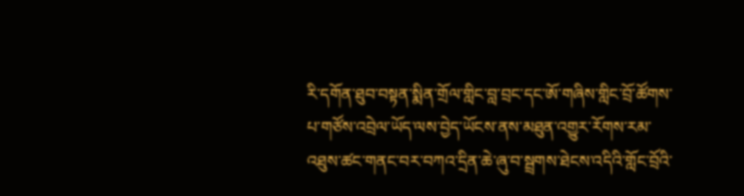རི་དགོན་ཐུབ་བསྟན་སྨིན་གྲོལ་གླིང་བླ་བྲང་དང་ཨོ་གཞིས་གླིང་བྲོ་ཚོགས་པ་གཙོས་འབྲེལ་ཡོད་ལས་བྱེད་ཡོངས་ནས་མཐུན་འགྱུར་རོགས་རམ་འཐུས་ཚང་གནང་བར་བཀའ་དྲིན་ཆེ་ཞུ་བ་སྦྲགས་ཐེངས་འདིའི་གློང་བྲོའི་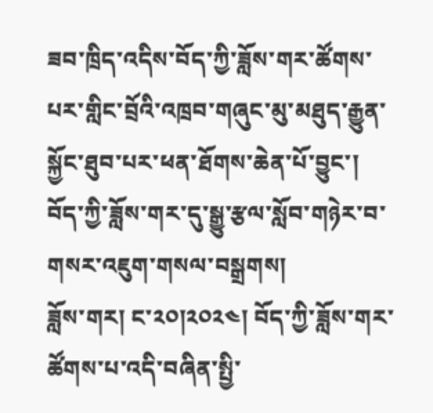ཟབ་ཁྲིད་འདིས་བོད་ཀྱི་ཟློས་གར་ཚོགས་པར་གླིང་བྲོའི་འཁྲབ་གཞུང་མུ་མཐུད་རྒྱུན་སྐྱོང་ཐུབ་པར་ཕན་ཐོགས་ཆེན་པོ་བྱུང་།
བོད་ཀྱི་ཟློས་གར་དུ་སྒྱུ་རྩལ་སློབ་གཉེར་བ་གསར་འཇུག་གསལ་བསྒྲགས།
ཟློས་གར། ང་༢༠།༢༠༢༤། བོད་ཀྱི་ཟློས་གར་ཚོགས་པ་འདི་བཞིན་སྤྱི་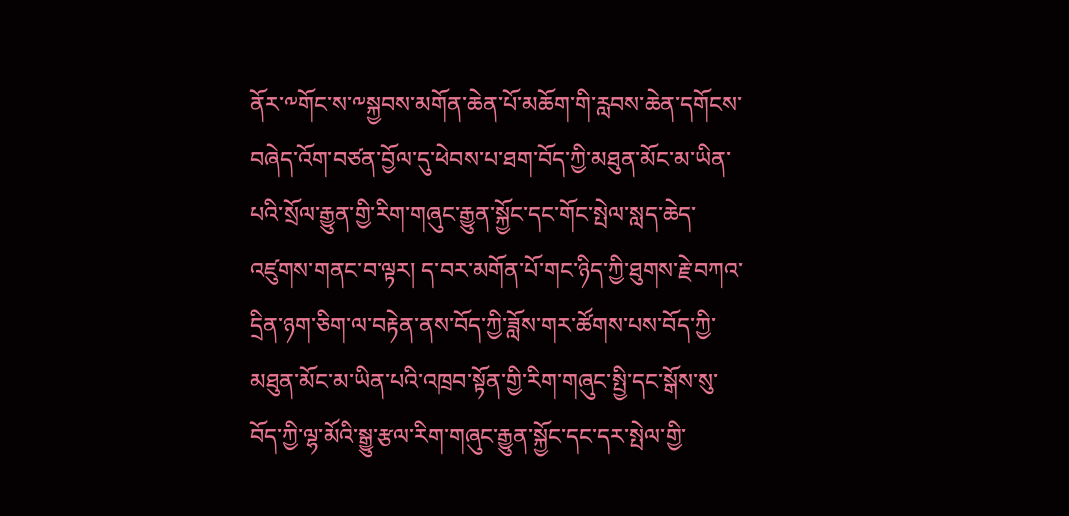ནོར་༸གོང་ས་༸སྐྱབས་མགོན་ཆེན་པོ་མཆོག་གི་རླབས་ཆེན་དགོངས་བཞེད་འོག་བཙན་བྱོལ་དུ་ཕེབས་པ་ཐག་བོད་ཀྱི་མཐུན་མོང་མ་ཡིན་པའི་སྲོལ་རྒྱུན་གྱི་རིག་གཞུང་རྒྱུན་སྐྱོང་དང་གོང་སྤེལ་སླད་ཆེད་འཛུགས་གནང་བ་ལྟར། ད་བར་མགོན་པོ་གང་ཉིད་ཀྱི་ཐུགས་རྗེ་བཀའ་དྲིན་ཉག་ཅིག་ལ་བརྟེན་ནས་བོད་ཀྱི་ཟློས་གར་ཚོགས་པས་བོད་ཀྱི་མཐུན་མོང་མ་ཡིན་པའི་འཁྲབ་སྟོན་གྱི་རིག་གཞུང་སྤྱི་དང་སྒོས་སུ་བོད་ཀྱི་ལྷ་མོའི་སྒྱུ་རྩལ་རིག་གཞུང་རྒྱུན་སྐྱོང་དང་དར་སྤེལ་གྱི་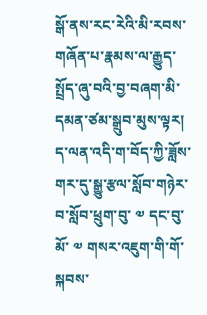སྒོ་ནས་རང་རེའི་མི་རབས་གཞོན་པ་རྣམས་ལ་རྒྱུད་སྤྲོད་ཞུ་བའི་བྱ་བཞག་མི་དམན་ཙམ་སྒྲུབ་མུས་ལྟར། ད་ལན་འདི་ག་བོད་ཀྱི་ཟློས་གར་དུ་སྒྱུ་རྩལ་སློབ་གཉེར་བ་སློབ་ཕྲུག་བུ་ ༧ དང་བུ་མོ་ ༧ གསར་འཇུག་གི་གོ་སྐབས་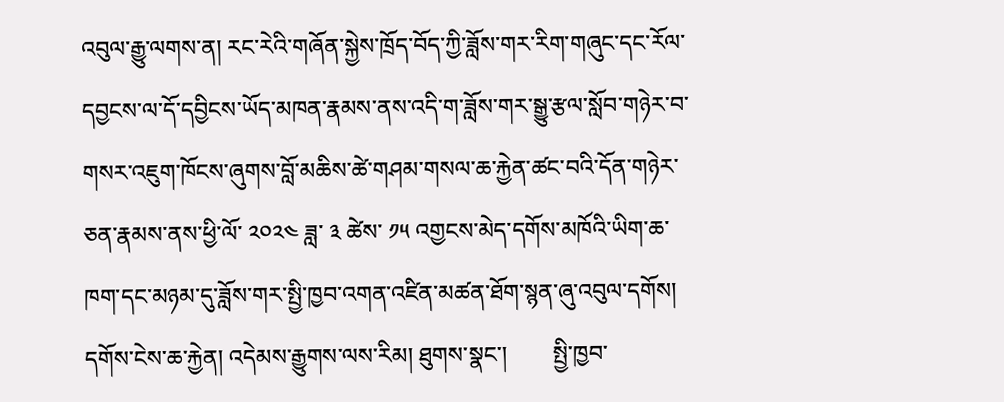འབུལ་རྒྱུ་ལགས་ན། རང་རེའི་གཞོན་སྐྱེས་ཁྲོད་བོད་ཀྱི་ཟློས་གར་རིག་གཞུང་དང་རོལ་དབྱངས་ལ་དོ་དབྱིངས་ཡོད་མཁན་རྣམས་ནས་འདི་ག་ཟློས་གར་སྒྱུ་རྩལ་སློབ་གཉེར་བ་གསར་འཇུག་ཁོངས་ཞུགས་བློ་མཆིས་ཚེ་གཤམ་གསལ་ཆ་རྐྱེན་ཚང་བའི་དོན་གཉེར་ཅན་རྣམས་ནས་ཕྱི་ལོ་ ༢༠༢༤ ཟླ་ ༣ ཚེས་ ༡༥ འགྱངས་མེད་དགོས་མཁོའི་ཡིག་ཆ་ཁག་དང་མཉམ་དུ་ཟློས་གར་སྤྱི་ཁྱབ་འགན་འཛིན་མཚན་ཐོག་སྙན་ཞུ་འབུལ་དགོས། དགོས་ངེས་ཆ་རྐྱེན། འདེམས་རྒྱུགས་ལས་རིམ། ཐུགས་སྣང་།        སྤྱི་ཁྱབ་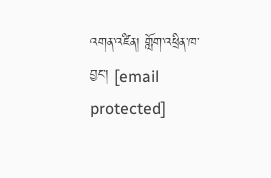འགན་འཛིན། གློག་འཕྲིན་ཁ་བྱང་། [email protected]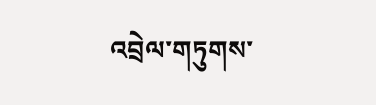འབྲེལ་གཏུགས་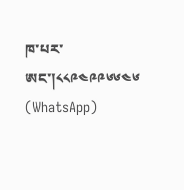ཁ་པར་ཨང་།༨༨༩༤༩༩༦༦༤༦ (WhatsApp)